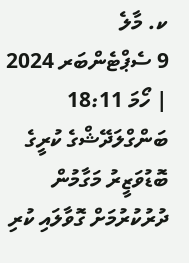ކ. މާލެ
9 ސެޕްޓެންބަރ 2024 | ހޯމަ 18:11
ބަންގްލަދޭޝްގެ ކުރީގެ ބޮޑުވަޒީރު މަގާމުން ދުރުކުރުމަށް ގޮވާލައި ކުރި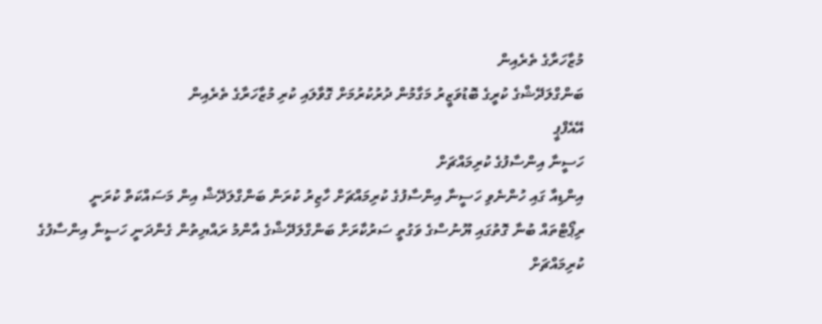މުޒާހަރާގެ ތެރެއިން
ބަންގްލަދޭޝްގެ ކުރީގެ ބޮޑުވަޒީރު މަގާމުން ދުރުކުރުމަށް ގޮވާލައި ކުރި މުޒާހަރާގެ ތެރެއިން
އޭއެފްޕީ
ހަސީނާ އިންސާފުގެ ކުރިމައްޗަށް
އިންޑިއާ ގައި ހުންނެވި ހަސީނާ އިންސާފުގެ ކުރިމައްޗަށް ހާޒިރު ކުރަން ބަންގްލަދޭޝް އިން މަސައްކަތް ކުރަނީ
ރިޕޯޓްތައް ބުނާ ގޮތުގައި ޔޫނުސްގެ ވަގުތީ ސަރުކާރަށް ބަންގްލަދޭޝްގެ އާންމު ރައްޔިތުން ގެންދަނީ ހަސީނާ އިންސާފުގެ ކުރިމައްޗަށް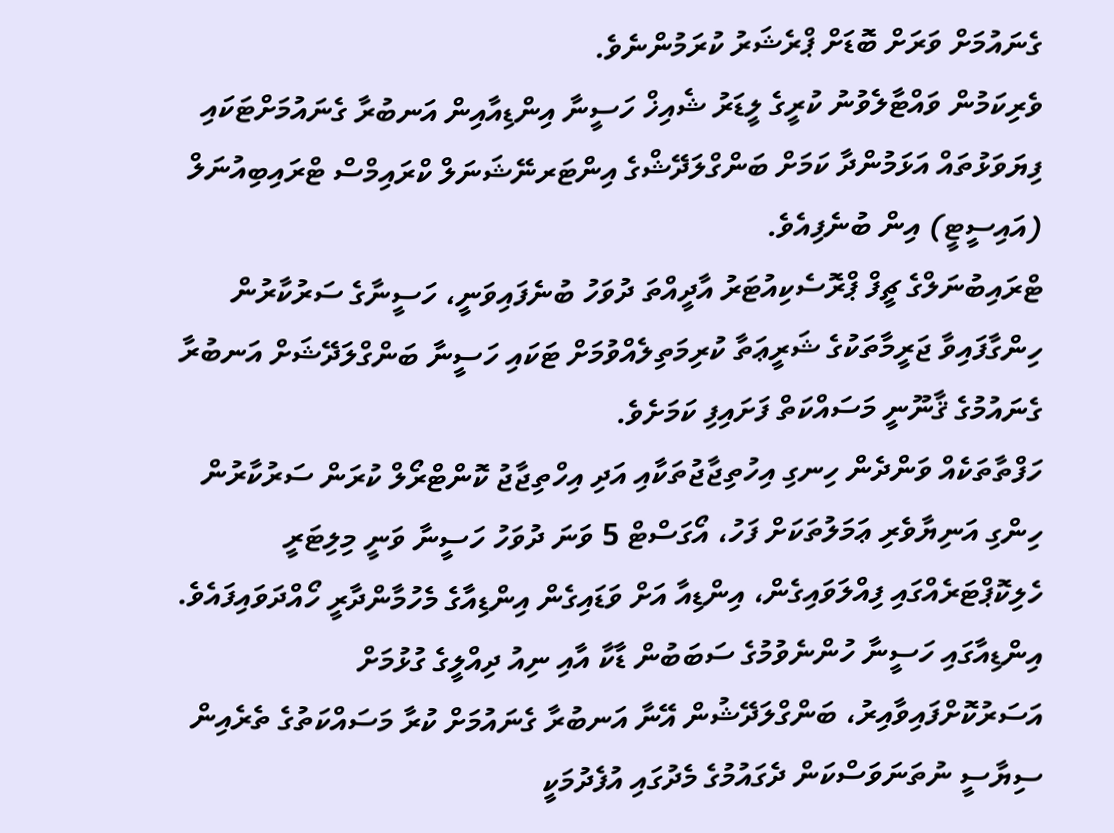ގެނައުމަށް ވަރަށް ބޮޑަށް ޕްރެޝަރު ކުރަމުންނެވެ.
ވެރިކަމުން ވައްޓާލެވުނު ކުރީގެ ލީޑަރު ޝެއިޚް ހަސީނާ އިންޑިއާއިން އަނބުރާ ގެނައުމަށްޓަކައި ފިޔަވަޅުތައް އަޅަމުންދާ ކަމަށް ބަންގްލަދޭޝްގެ އިންޓަރނޭޝަނަލް ކްރައިމްސް ޓްރައިބިއުނަލް (އައިސީޓީ) އިން ބުނެފިއެވެ.
ޓްރައިބުނަލްގެ ޗީފް ޕްރޮސެކިއުޓަރު އާދީއްތަ ދުވަހު ބުނެފައިވަނީ، ހަސީނާގެ ސަރުކާރުން ހިންގާފައިވާ ޖަރީމާތަކުގެ ޝަރީޢަތާ ކުރިމަތިލެއްވުމަށް ޓަކައި ހަސީނާ ބަންގްލަދޭޝަށް އަނބުރާ ގެނައުމުގެ ޤާނޫނީ މަސައްކަތް ފަށައިފި ކަމަށެވެ.
ހަފްތާތަކެއް ވަންދެން ހިނގި އިހުތިޖާޖުތަކާއި އަދި އިހްތިޖާޖު ކޮންޓްރޯލް ކުރަން ސަރުކާރުން ހިންގި އަނިޔާވެރި ޢަމަލުތަކަށް ފަހު، އޯގަސްޓް 5 ވަނަ ދުވަހު ހަސީނާ ވަނީ މިލިޓަރީ ހެލިކޮޕްޓަރެއްގައި ފިއްލަވައިގެން، އިންޑިއާ އަށް ވަޑައިގެން އިންޑިއާގެ މެހުމާންދާރީ ހޯއްދަވައިފައެވެ. އިންޑިއާގައި ހަސީނާ ހުންނެވުމުގެ ސަބަބުން ޑާކާ އާއި ނިއު ދިއްލީގެ ގުޅުމަށް އަސަރުކޮށްފައިވާއިރު، ބަންގްލަދޭޝުން އޭނާ އަނބުރާ ގެނައުމަށް ކުރާ މަސައްކަތުގެ ތެރެއިން ސިޔާސީ ނުތަނަވަސްކަން ދެގައުމުގެ މެދުގައި އުފެދުމަކީ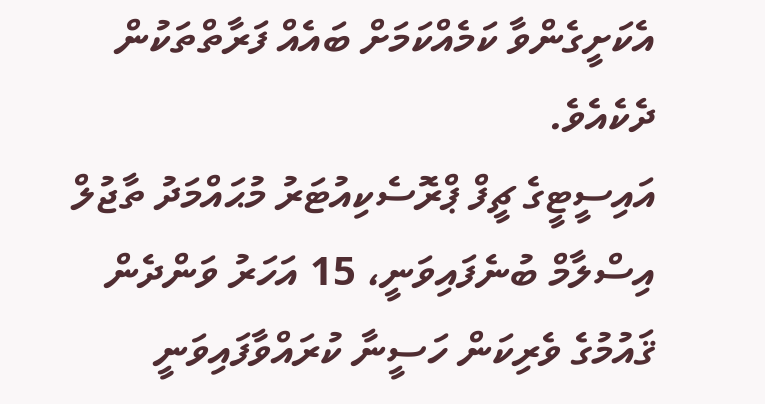އެކަށީގެންވާ ކަމެއްކަމަށް ބައެއް ފަރާތްތަކުން ދެކެއެވެ.
އައިސީޓީގެ ޗީފް ޕްރޮސެކިއުޓަރު މުޙައްމަދު ތާޖުލް އިސްލާމް ބުނެފައިވަނީ، 15 އަހަރު ވަންދެން ޤައުމުގެ ވެރިކަން ހަސީނާ ކުރައްވާފައިވަނީ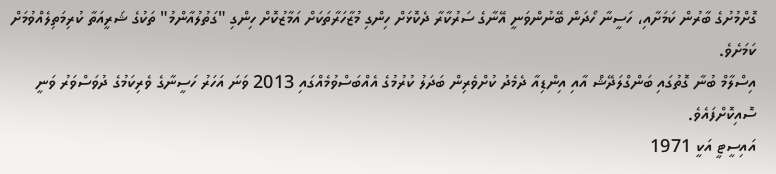ގޮށްމުށުގެ ބާރުން ކަމަށާއި، ހަސީނާ ހޯދަން ބޭނުންވަނީ އޭނާގެ ސަރުކާރާ ދެކޮޅަށް ހިންގި މުޒާހަރާތަކަށް އަމާޒުކޮށް ހިންގި "ގަތުލުއާންމު" ތަކުގެ ޝަރީއަތާ ކުރިމަތިލެއްވުމަށް ކަމަށެވެ.
އިސްލާމް ބުނާ ގޮތުގައި ބަންގްލަދޭޝް އާއި އިންޑިއާ ދެމެދު ކުށްވެރިން ބަދަލު ކުރުމުގެ އެއްބަސްވުމެއްގައި 2013 ވަނަ އަހަރު ހަސީނާގެ ވެރިކަމުގެ ދުވަސްވަރު ވަނީ ސޮއިކޮށްފައެވެ.
އައިސީޓީ އަކީ 1971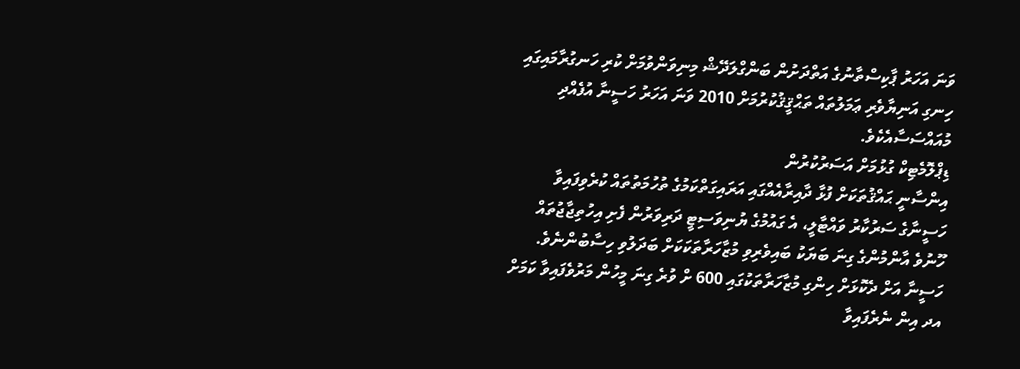ވަނަ އަހަރު ޕާކިސްތާނުގެ އަތްދަށުން ބަންގްލަދޭޝް މިނިވަންވުމަށް ކުރި ހަނގުރާމައިގައި ހިނގި އަނިޔާވެރި ޢަމަލުތައް ތަޙްޤީޤުކުރުމަށް 2010 ވަނަ އަހަރު ހަސީނާ އުފެއްދި މުއައްސަސާއެކެވެ.
ޑިޕްލޮމެޓިކް ގުޅުމަށް އަސަރުކުރުން
އިންސާނީ ޙައްޤުތަކަށް ފުޅާ ދާއިރާއެއްގައި އަރައިގަތްކަމުގެ ތުހުމަތުތައް ކުރެވިފައިވާ ހަސީނާގެ ސަރުކާރު ވައްޓާލީ، އެ ގައުމުގެ ޔުނިވަސިޓީ ދަރިވަރުން ފެށި އިހުތިޖާޖުތައް ހޫނުވެ އާންމުންގެ ގިނަ ބަޔަކު ބައިވެރިވި މުޒާހަރާތަކަކަށް ބަދަލުވި ހިސާބުންނެވެ. ހަސީނާ އަށް ދެކޮޅަށް ހިންގި މުޒާހަރާތަކުގައި 600 ށް ވުރެ ގިނަ މީހުން މަރުވެފައިވާ ކަމަށް އދ އިން ނެރެފައިވާ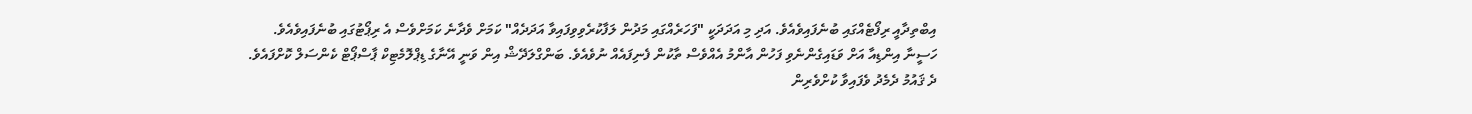އިބްތިދާއީ ރިފޯޓެއްގައި ބުނެފައިވެއެވެ. އަދި މި އަދަދަކީ "ފަހަރެއްގައި މަދުން ލަފާކުރެވިވިފައިވާ އަދަދެއް" ކަމަށް ވެދާނެ ކަމަށްވެސް އެ ރިޕޯޓުގައި ބުނެފައިވެއެވެ.
ހަސީނާ އިންޑިއާ އަށް ވަޑައިގެންނެވި ފަހުން އާންމު އެއްވެސް ތާކުން ފެނިފައެއް ނުވެއެވެ. ބަންގްލަދޭޝް އިން ވަނީ އޭނާގެ ޑިޕްލޮމެޓިކް ޕާސްޕޯޓް ކެންސަލް ކޮށްފައެވެ.
ދެ ޤައުމު ދެމެދު ވެފައިވާ ކުށްވެރިން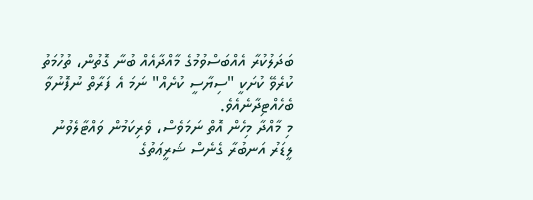ބަދަލުކުރާ އެއްބަސްވުމުގެ މާއްދާއެއް ބުނާ ގޮތުން، ތުހުމަތު ކުރެވޭ ކުށަކީ "ސިޔާސީ ކުށެއް" ނަމަ އެ ފަރާތް ނުފޮނުވާ ބެހެއްޓިދާނެއެވެ.
މި މާއްދާ މިހެން އޮތް ނަމަވެސް، ވެރިކަމުން ވައްޓާލެވުނު ލީޑަރު އަނބުރާ ގެނެސް ޝަރީޢަތުގެ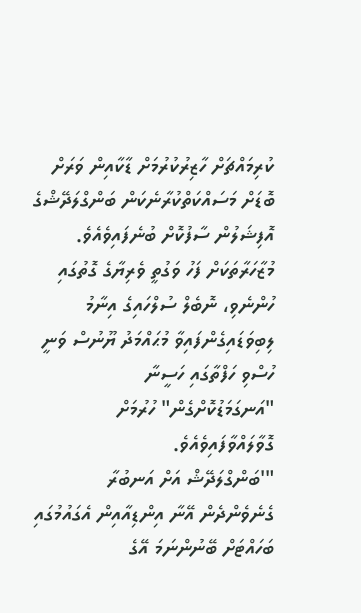ކުރިމައްޗަށް ހާޒިރުކުރުމަށް ޑާކާއިން ވަރަށް ބޮޑަށް މަސައްކަތްކުރާނެކަން ބަންގްލަދޭޝްގެ އޮފިޝަލުން ސާފުކޮށް ބުނެފައިވެއެވެ.
މުޒާހަރާތަކަށް ފަހު ވަގުތީ ވެރިޔާގެ ގޮތުގައި ހުންނެވި، ނޮބެލް ސުލްހައިގެ އިނާމު ލިބިވަޑައިގެންފައިވާ މުޙައްމަދު ޔޫނުސް ވަނީ ހުސްވި ހަފްތާގައި ހަސީނާ "އަނގަމަޑުކޮށްގެން" ހުރުމަށް ގޮވާލައްވާފައިވެއެވެ.
"'ބަންގްލަދޭޝް އަށް އަނބުރާ ގެނެވެންދެން އޭނާ އިންޑިއާއިން އެގައުމުގައި ބަހައްޓަށް ބޭނުންނަމަ އޭގެ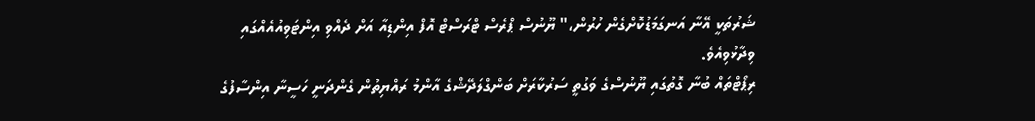ޝަރުތަކީ އޭނާ އަނގަމަޑުކޮށްގެން ހުރުން،" ޔޫނުސް ޕްރެސް ޓްރަސްޓް އޮފް އިންޑިއާ އަށް ދެއްވި އިންޓަވިއުއެއްގައި ވިދާޅުވިއެވެ.
ރިޕޯޓްތައް ބުނާ ގޮތުގައި ޔޫނުސްގެ ވަގުތީ ސަރުކާރަށް ބަންގްލަދޭޝްގެ އާންމު ރައްޔިތުން ގެންދަނީ ހަސީނާ އިންސާފުގެ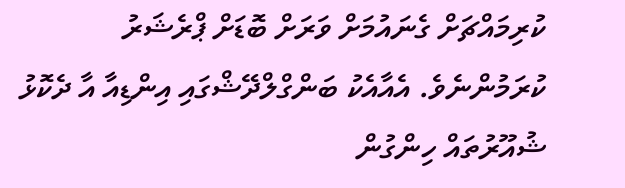ކުރިމައްޗަށް ގެނައުމަށް ވަރަށް ބޮޑަށް ޕްރެޝަރު ކުރަމުންނެވެ. އެއާއެކު ބަންގްލްދޭޝްގައި އިންޑިއާ އާ ދެކޮޅު ޝުއޫރުތައް ހިންގުން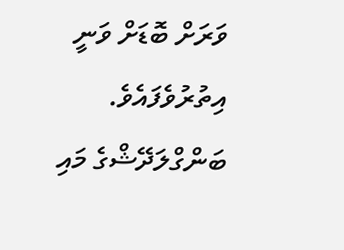ވަރަށް ބޮޑަށް ވަނީ އިތުރުވެފައެވެ.
ބަންގްލަދޭޝްގެ މައި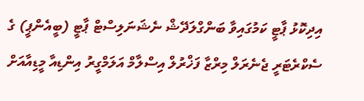އިދިކޮޅު ޕާޓީ ކަމުގައިވާ ބަންގްލަދޭޝް ނެޝަނަލިސްޓް ޕާޓީ (ބީއެންޕީ) ގެ ސެކްރެޓަރީ ޖެނެރަލް މިރްޒާ ފަޚްރުލް އިސްލާމް އަލަމްގީރު އިންޑިއާ މީޑިއާއަށް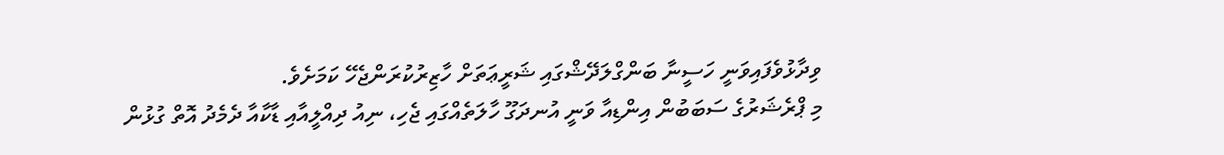ވިދާޅުވެފައިވަނީ ހަސީނާ ބަންގްލަދޭޝްގައި ޝަރީޢަތަށް ހާޒިރުކުރަންޖެހޭ ކަމަށެވެ.
މި ޕްރެޝަރުގެ ސަބަބުން އިންޑިއާ ވަނީ އުނދަގޫ ހާލަތެއްގައި ޖެހި، ނިއު ދިއްލީއާއި ޑާކާއާ ދެމެދު އޮތް ގުޅުން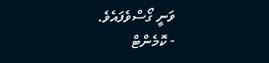ވަނީ ގޯސްވެފައެވެ.
- ކޮމެންޓް